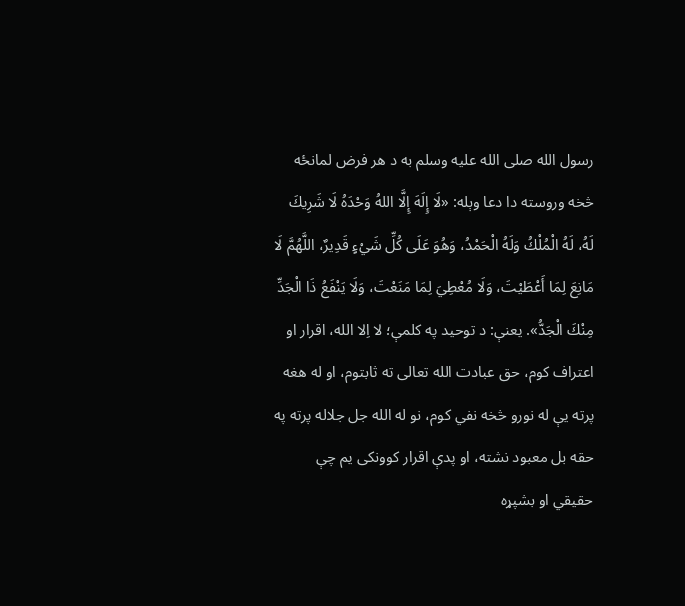رسول الله صلی الله علیه وسلم به د هر فرض لمانځه څخه وروسته دا دعا وېله: «لَا إِلَهَ إِلَّا اللهُ وَحْدَهُ لَا شَرِيكَ لَهُ، لَهُ الْمُلْكُ وَلَهُ الْحَمْدُ، وَهُوَ عَلَى كُلِّ شَيْءٍ قَدِيرٌ، اللَّهُمَّ لَا مَانِعَ لِمَا أَعْطَيْتَ، وَلَا مُعْطِيَ لِمَا مَنَعْتَ، وَلَا يَنْفَعُ ذَا الْجَدِّ مِنْكَ الْجَدُّ». یعنې: د توحید په کلمې؛ لا اِلا الله، اقرار او اعتراف کوم، حق عبادت الله تعالی ته ثابتوم، او له هغه پرته یې له نورو څخه نفي کوم، نو له الله جل جلاله پرته په حقه بل معبود نشته، او پدې اقرار کوونکی یم چې حقیقي او بشپړه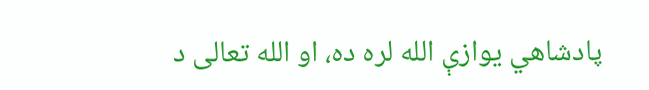پادشاهي یوازې الله لره ده، او الله تعالی د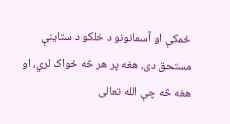ځمکې او آسمانونو د خلکو د ستاینې مستحق دی، هغه پر هر څه ځواک لري، او هغه څه چې الله تعالی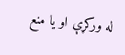له ورکړې او یا منع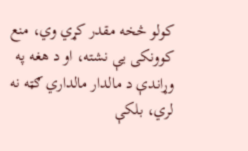کولو څخه مقدر کړي وي، منع کوونکی یې نشته، او د هغه په وړاندې د مالدار مالداري ګټه نه لري، بلکې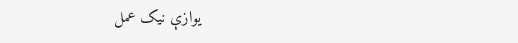یوازې نیک عمل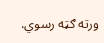ورته ګټه رسوي.